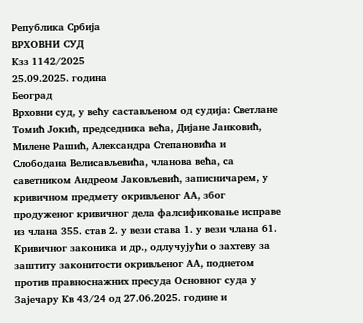Република Србија
ВРХОВНИ СУД
Кзз 1142/2025
25.09.2025. година
Београд
Врховни суд, у већу састављеном од судија: Светлане Томић Јокић, председника већа, Дијане Јанковић, Милене Рашић, Александра Степановића и Слободана Велисављевића, чланова већа, са саветником Андреом Јаковљевић, записничарем, у кривичном предмету окривљеног АА, због продуженог кривичног дела фалсификовање исправе из члана 355. став 2. у вези става 1. у вези члана 61. Кривичног законика и др., одлучујући о захтеву за заштиту законитости окривљеног АА, поднетом против правноснажних пресуда Основног суда у Зајечару Кв 43/24 од 27.06.2025. године и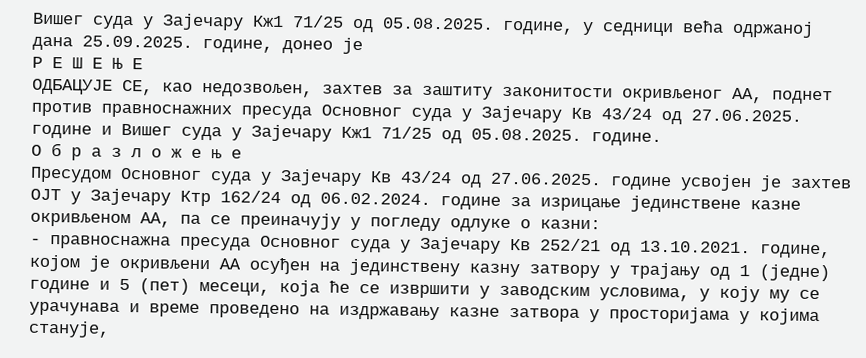Вишег суда у Зајечару Кж1 71/25 од 05.08.2025. године, у седници већа одржаној дана 25.09.2025. године, донео је
Р Е Ш Е Њ Е
ОДБАЦУЈЕ СЕ, као недозвољен, захтев за заштиту законитости окривљеног АА, поднет против правноснажних пресуда Основног суда у Зајечару Кв 43/24 од 27.06.2025. године и Вишег суда у Зајечару Кж1 71/25 од 05.08.2025. године.
О б р а з л о ж е њ е
Пресудом Основног суда у Зајечару Кв 43/24 од 27.06.2025. године усвојен је захтев ОЈТ у Зајечару Ктр 162/24 од 06.02.2024. године за изрицање јединствене казне окривљеном АА, па се преиначују у погледу одлуке о казни:
- правноснажна пресуда Основног суда у Зајечару Кв 252/21 од 13.10.2021. године, којом је окривљени АА осуђен на јединствену казну затвору у трајању од 1 (једне) године и 5 (пет) месеци, која ће се извршити у заводским условима, у коју му се урачунава и време проведено на издржавању казне затвора у просторијама у којима станује,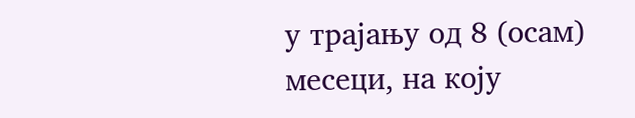у трајању од 8 (осам) месеци, на коју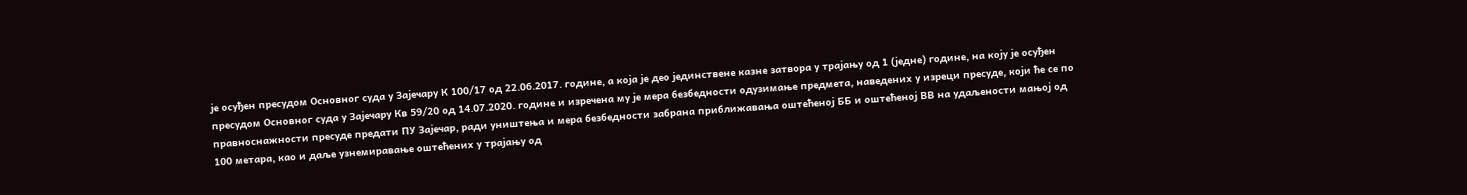је осуђен пресудом Основног суда у Зајечару К 100/17 од 22.06.2017. године, а која је део јединствене казне затвора у трајању од 1 (једне) године, на коју је осуђен пресудом Основног суда у Зајечару Кв 59/20 од 14.07.2020. године и изречена му је мера безбедности одузимање предмета, наведених у изреци пресуде, који ће се по правноснажности пресуде предати ПУ Зајечар, ради уништења и мера безбедности забрана приближавања оштећеној ББ и оштећеној ВВ на удаљености мањој од 100 метара, као и даље узнемиравање оштећених у трајању од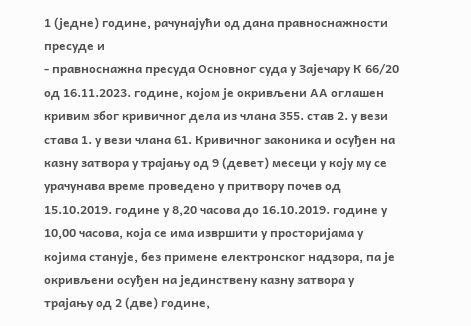1 (једне) године, рачунајући од дана правноснажности пресуде и
- правноснажна пресуда Основног суда у Зајечару К 66/20 од 16.11.2023. године, којом је окривљени АА оглашен кривим због кривичног дела из члана 355. став 2. у вези става 1. у вези члана 61. Кривичног законика и осуђен на казну затвора у трајању од 9 (девет) месеци у коју му се урачунава време проведено у притвору почев од 15.10.2019. године у 8,20 часова до 16.10.2019. године у 10,00 часова, која се има извршити у просторијама у којима станује, без примене електронског надзора, па је окривљени осуђен на јединствену казну затвора у трајању од 2 (две) године,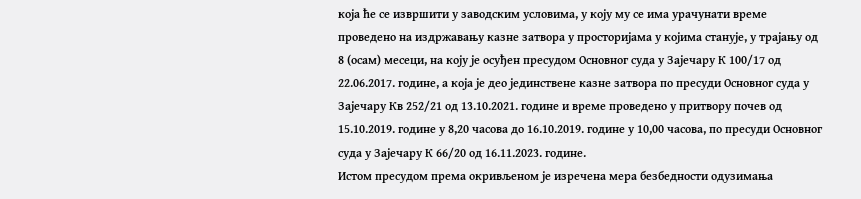која ће се извршити у заводским условима, у коју му се има урачунати време проведено на издржавању казне затвора у просторијама у којима станује, у трајању од 8 (осам) месеци, на коју је осуђен пресудом Основног суда у Зајечару К 100/17 од 22.06.2017. године, а која је део јединствене казне затвора по пресуди Основног суда у Зајечару Кв 252/21 од 13.10.2021. године и време проведено у притвору почев од 15.10.2019. године у 8,20 часова до 16.10.2019. године у 10,00 часова, по пресуди Основног суда у Зајечару К 66/20 од 16.11.2023. године.
Истом пресудом према окривљеном је изречена мера безбедности одузимања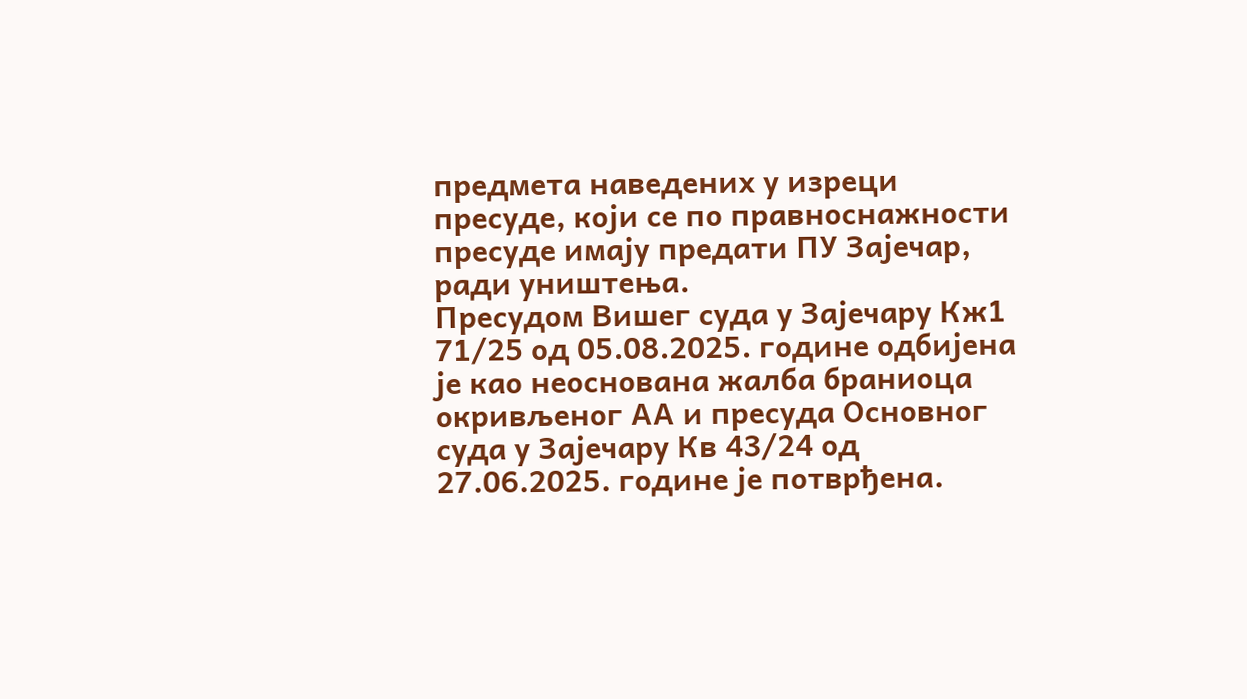предмета наведених у изреци пресуде, који се по правноснажности пресуде имају предати ПУ Зајечар, ради уништења.
Пресудом Вишег суда у Зајечару Кж1 71/25 од 05.08.2025. године одбијена је као неоснована жалба браниоца окривљеног АА и пресуда Основног суда у Зајечару Кв 43/24 од 27.06.2025. године је потврђена.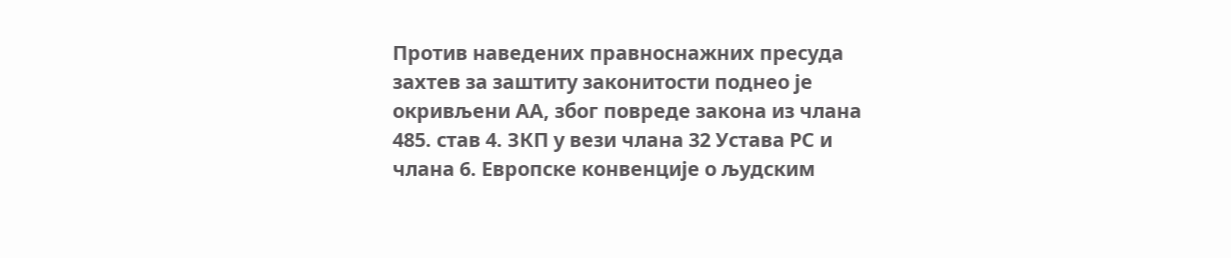Против наведених правноснажних пресуда захтев за заштиту законитости поднео је окривљени АА, због повреде закона из члана 485. став 4. ЗКП у вези члана 32 Устава РС и члана 6. Европске конвенције о људским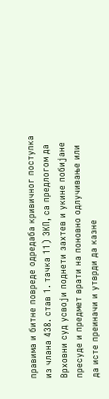правима и битне повреде одредаба кривичног поступка из члана 438. став 1. тачка 11) ЗКП, са предлогом да Врховни суд усвоји поднети захтев и укине побијане пресуде и предмет врати на поновно одлучивање или да исте преиначи и утврди да казне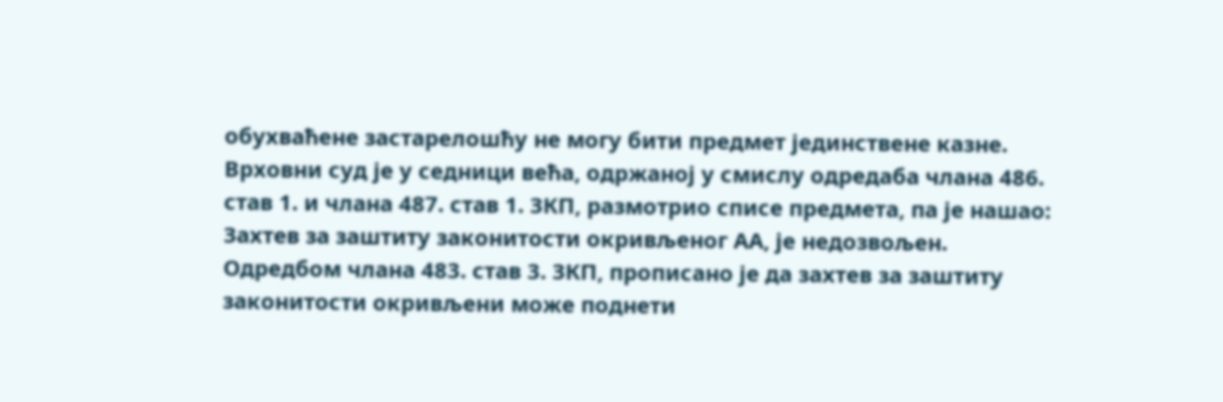обухваћене застарелошћу не могу бити предмет јединствене казне.
Врховни суд је у седници већа, одржаној у смислу одредаба члана 486. став 1. и члана 487. став 1. ЗКП, размотрио списе предмета, па је нашао:
Захтев за заштиту законитости окривљеног АА, је недозвољен.
Одредбом члана 483. став 3. ЗКП, прописано је да захтев за заштиту законитости окривљени може поднети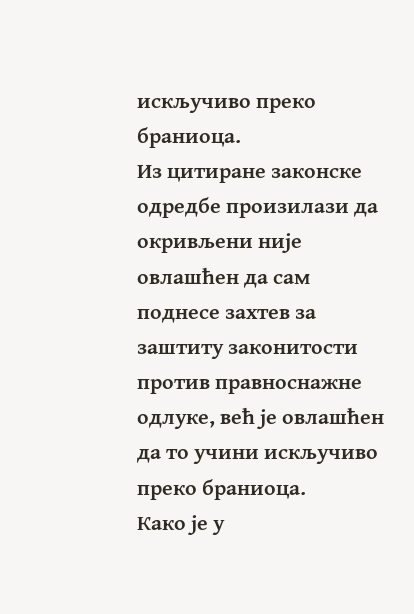искључиво преко браниоца.
Из цитиране законске одредбе произилази да окривљени није овлашћен да сам поднесе захтев за заштиту законитости против правноснажне одлуке, већ је овлашћен да то учини искључиво преко браниоца.
Како је у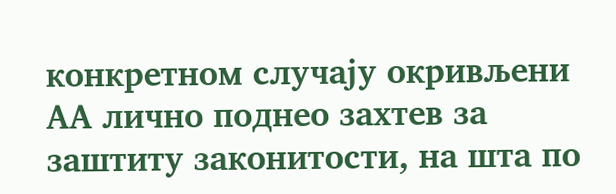конкретном случају окривљени АА лично поднео захтев за заштиту законитости, на шта по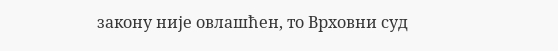закону није овлашћен, то Врховни суд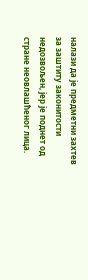налази да је предметни захтев за заштиту законитости недозвољен, јер је поднет од стране неовлашћеног лица.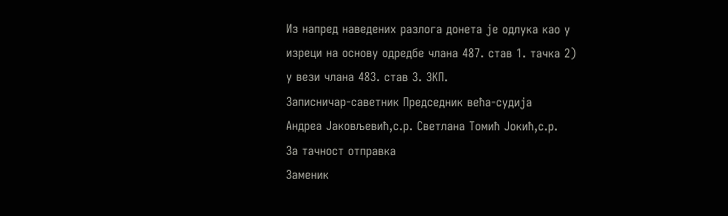Из напред наведених разлога донета је одлука као у изреци на основу одредбе члана 487. став 1. тачка 2) у вези члана 483. став 3. ЗКП.
Записничар-саветник Председник већа-судија
Андреа Јаковљевић,с.р. Светлана Томић Јокић,с.р.
За тачност отправка
Заменик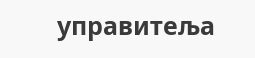управитеља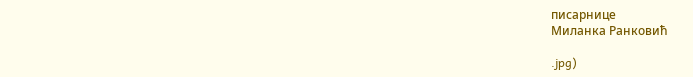писарнице
Миланка Ранковић

.jpg)